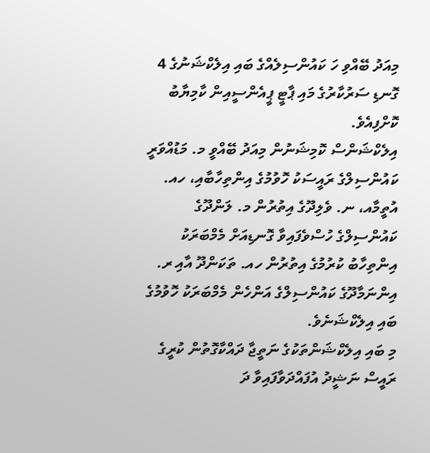މިއަދު ބޭއްވި ހަ ކައުންސިލެއްގެ ބައި އިލެކްޝަނުގެ 4 ގޮނޑި ސަރުކާރުގެ މައި ޕާޓީ ޕީއެންސީއިން ކާމިޔާބު ކޮށްފިއެވެ.
އިލެކްޝަންސް ކޮމިޝަނުން މިއަދު ބޭއްވީ މ. މަޑުއްވަރީ ކައުންސިލްގެ ރައީސަކު ހޮވުމުގެ އިންތިހާބާއި، ހއ. އުތީމާއ، ނ. ވެލިދޫގެ އިތުރުން މ. ލަންދޫގެ ކައުންސިލްގެ ހުސްވެފައިވާ ގޮނޑިއަށް މެމްބަރަކު އިންތިހާބު ކުރުމުގެ އިތުރުން ހއ. ތަކަންދޫ އާއި ރ. އިންނަމާދޫގެ ކައުންސިލްގެ އަންހެން މެމްބަރަކު ހޮވުމުގެ ބައި އިލެކްޝަނެވެ.
މި ބައި އިލެކްޝަންތަކުގެ ނަތީޖާ ދައްކާގޮތުން ކުރީގެ ރައީސް ނަޝީދު އުފައްދަވާފައިވާ ދަ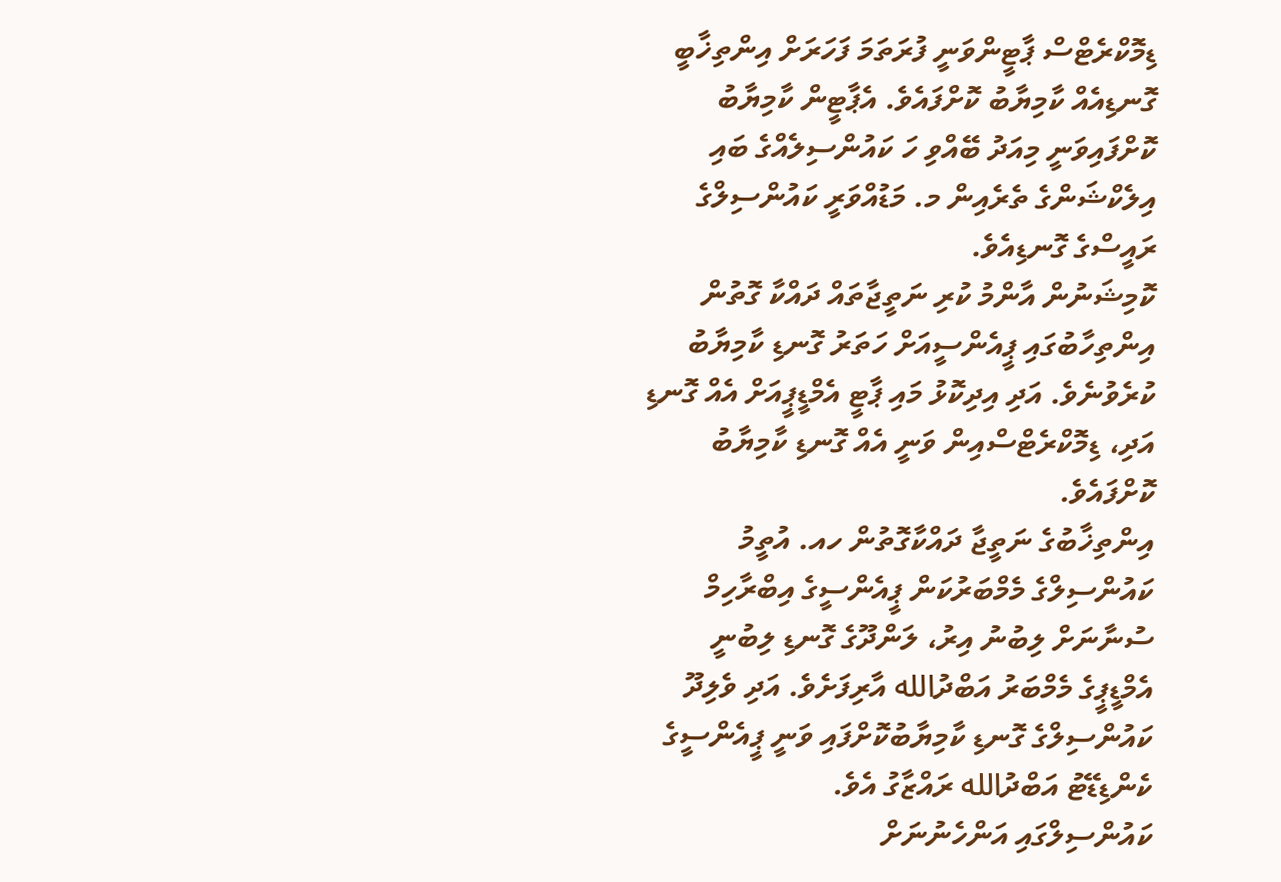ޑިމޮކްރެޓްސް ޕާޓީންވަނީ ފުރަތަމަ ފަހަރަށް އިންތިޚާބީ ގޮނޑިއެއް ކާމިޔާބު ކޮށްފައެވެ. އެޕާޓީން ކާމިޔާބު ކޮށްފައިވަނީ މިއަދު ބޭއްވި ހަ ކައުންސިލެއްގެ ބައި އިލެކްޝަންގެ ތެރެއިން މ. މަޑުއްވަރީ ކައުންސިލްގެ ރައީސްގެ ގޮނޑިއެވެ.
ކޮމިޝަނުން އާންމު ކުރި ނަތީޖާތައް ދައްކާ ގޮތުން އިންތިހާބުގައި ޕީއެންސީއަށް ހަތަރު ގޮނޑި ކާމިޔާބު ކުރެވުނެވެ. އަދި އިދިކޮޅު މައި ޕާޓީ އެމްޑީޕީއަށް އެއް ގޮނޑި އަދި، ޑިމޮކްރެޓްސްއިން ވަނީ އެއް ގޮނޑި ކާމިޔާބު ކޮށްފައެވެ.
އިންތިޚާބުގެ ނަތީޖާ ދައްކާގޮތުން ހއ. އުތީމު ކައުންސިލްގެ މެމްބަރުކަން ޕީއެންސީގެ އިބްރާހިމް ސުނާނަށް ލިބުނު އިރު، ލަންދޫގެ ގޮނޑި ލިބުނީ އެމްޑީޕީގެ މެމްބަރު އަބްދުالله އާރިފަށެވެ. އަދި ވެލިދޫ ކައުންސިލްގެ ގޮނޑި ކާމިޔާބުކޮށްފައި ވަނީ ޕީއެންސީގެ ކެންޑިޑޭޓު އަބްދުالله ރައްޒާގު އެވެ.
ކައުންސިލްގައި އަންހެނުނަށް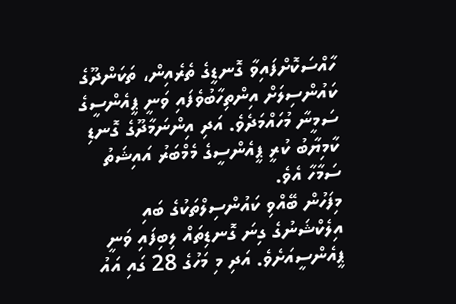ހާއްސަކޮށްފައިވާ ގޮނޑީގެ ތެރެއިން، ތަކަންދޫގެ ކައުންސިލަށް އިންތިހާބުވެފައި ވަނީ ޕީއެންސީގެ ސަމީނާ މުހައްމަދެވެ. އަދި އިންނަމާދޫގެ ގޮނޑި ކާމިޔާބު ކުރީ ޕީއެންސީގެ މެމްބަރު އައިޝަތު ސަމާހާ އެވެ.
މިފަހުން ބޭއްވި ކައުންސިލްތަކުގެ ބައި އިލެކްޝަނުގެ ގިނަ ގޮނޑިތައް ލިބިފައި ވަނީ ޕީއެންސީއަށެވެ. އަދި މި މަހުގެ 28 ގައި އައު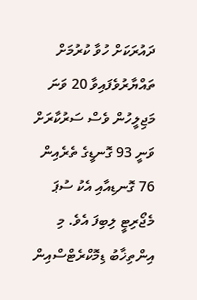ދައުރަކަށް ހުވާ ކުރުމަށް ތައްޔާރުވެފައިވާ 20 ވަނަ މަޖިލީހުން ވެސް ސަރުކާރަށް ވަނީ 93 ގޮނޑީގެ ތެރެއިން 76 ގޮނޑިއާއި އެކު ސުޕަ މެޖޯރިޓީ ލިބިފަ އެވެ. މި އިންތިޚާބު ޑިމޮކްރެޓްސްއިން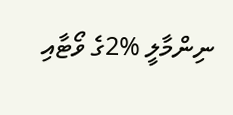ނިންމާލީ %2ގެ ވޯޓާއި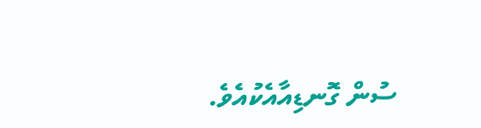ސުން ގޮނޑިއާއެކުއެވެ.